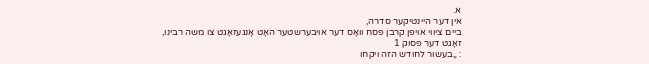א.
אין דער היינטיקער סדרה,
ביים ציווי אויפן קרבן פסח וואָס דער אויבערשטער האָט אָנגעזאָגט צו משה רבינו,
זאָגט דער פסוק 1
: „בעשור לחודש הזה ויקחו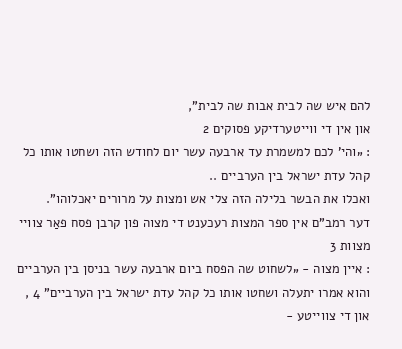להם איש שה לבית אבות שה לבית”,
און אין די ווייטערדיקע פסוקים 2
: „והי’ לכם למשמרת עד ארבעה עשר יום לחודש הזה ושחטו אותו כל קהל עדת ישראל בין הערביים ..
ואכלו את הבשר בלילה הזה צלי אש ומצות על מרורים יאכלוהו”.
דער רמב”ם אין ספר המצות רעכענט די מצוה פון קרבן פסח פאַר צוויי מצוות 3
: איין מצוה - „לשחוט שה הפסח ביום ארבעה עשר בניסן בין הערביים והוא אמרו יתעלה ושחטו אותו כל קהל עדת ישראל בין הערביים” 4 ,
און די צווייטע -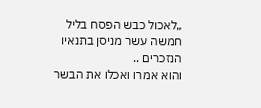„לאכול כבש הפסח בליל חמשה עשר מניסן בתנאיו הנזכרים ..
והוא אמרו ואכלו את הבשר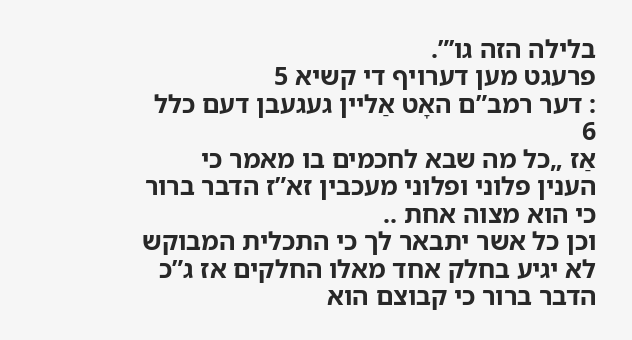בלילה הזה גו’”.
פרעגט מען דערויף די קשיא 5
: דער רמב”ם האָט אַליין געגעבן דעם כלל 6
אַז „כל מה שבא לחכמים בו מאמר כי הענין פלוני ופלוני מעכבין זא”ז הדבר ברור כי הוא מצוה אחת ..
וכן כל אשר יתבאר לך כי התכלית המבוקש לא יגיע בחלק אחד מאלו החלקים אז ג”כ הדבר ברור כי קבוצם הוא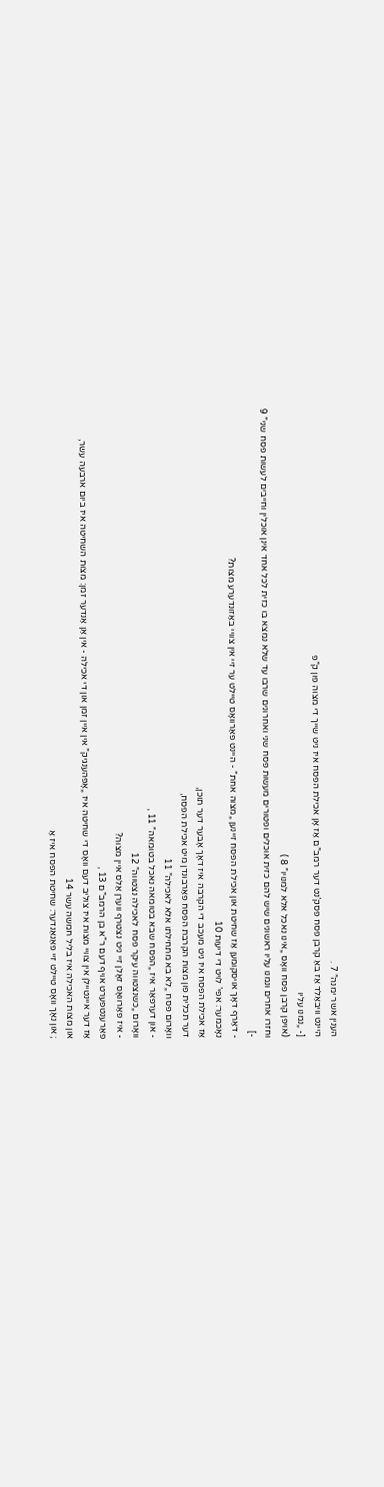הענין אשר ימנה” 7 .
היינט וויבאַלד אַז באַ קרבן פסח פסק’נט דער רמב”ם אַז אָן אכילת הפסח איז ניט שייך די מצוה פון ק”פ
[- „נמנו עליו
(אויפן קרבן פסח וואָס „אינו נאכל אלא למנויו” 8 )
וחזרו אחרים ונמנו עליו ראשונים שיש להם כזית אוכלים ופטורים מעשות פסח שני ואחרונים שרבו עד שלא נמצא בו כזית לכל אחד אינן אוכלין וחייבים לעשות פסח שני” 9
-]
- דאַרף דאָך אויסקומען אַז שחיטת און אכילת הפסח זיינען „מצוה אחת” - היינט פאַרוואָס טיילט ער זיי אין צוויי באַזונדערע מצות?
נאָכמער: אפי’ לויט די דיעות 10
אַז אכילת הפסח איז ניט מעכב די הקרבה איז דאָך אָבער דער תוכן,
דער תכלית פון מצות הקרבת הפסח פאַרבונדן מיט אכילת הפסח,
וואָרום פסח „לא בא מתחילתו אלא לאכילה” 11
- און דערפאַר איז „הפסח שבא בטומאה נאכל בטומאה” 11 ,
וואָרום „כשנצטווה עיקר פסח לאכילה נצטווה” 12
- איז פאַרוואָס זאָלן זיי ניט נצטרף ווערן אַלס איין מצוה?
פאַרענטפערט אויף דעם ר”א בן הרמב”ם 13 ,
אַז דער איינטיילן אין צוויי מצות איז צוליב דעם וואָס די שחיטה איז „אָפּהענגיק” אין איין זמן און די אכילה - אין אַן אַנדער זמן: מצות השחיטה איז ביום ארבעה עשר,
און מצות האכילה איז בליל חמשה עשר 14
; און נאָך וואָס טיילט זיי פאַנאַנדער: שחיטת הפסח איז אַ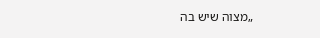„מצוה שיש בה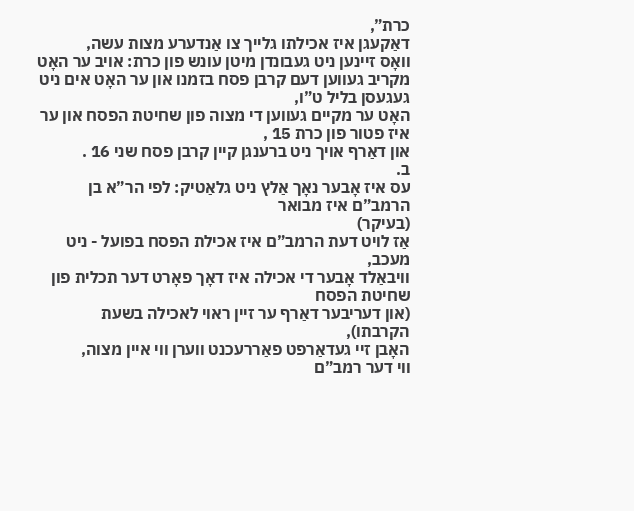כרת”,
דאַקעגן איז אכילתו גלייך צו אַנדערע מצות עשה,
וואָס זיינען ניט געבונדן מיטן עונש פון כרת: אויב ער האָט מקריב געווען דעם קרבן פסח בזמנו און ער האָט אים ניט געגעסן בליל ט”ו,
האָט ער מקיים געווען די מצוה פון שחיטת הפסח און ער איז פטור פון כרת 15 ,
און דאַרף אויך ניט ברענגן קיין קרבן פסח שני 16 .
ב.
עס איז אָבער נאָך אַלץ ניט גלאַטיק: לפי הר”א בן הרמב”ם איז מבואר
(בעיקר)
אַז לויט דעת הרמב”ם איז אכילת הפסח בפועל - ניט מעכב,
וויבאַלד אָבער די אכילה איז דאָך פאָרט דער תכלית פון שחיטת הפסח
(און דעריבער דאַרף ער זיין ראוי לאכילה בשעת הקרבתו),
האָבן זיי געדאַרפט פאַררעכנט ווערן ווי איין מצוה,
ווי דער רמב”ם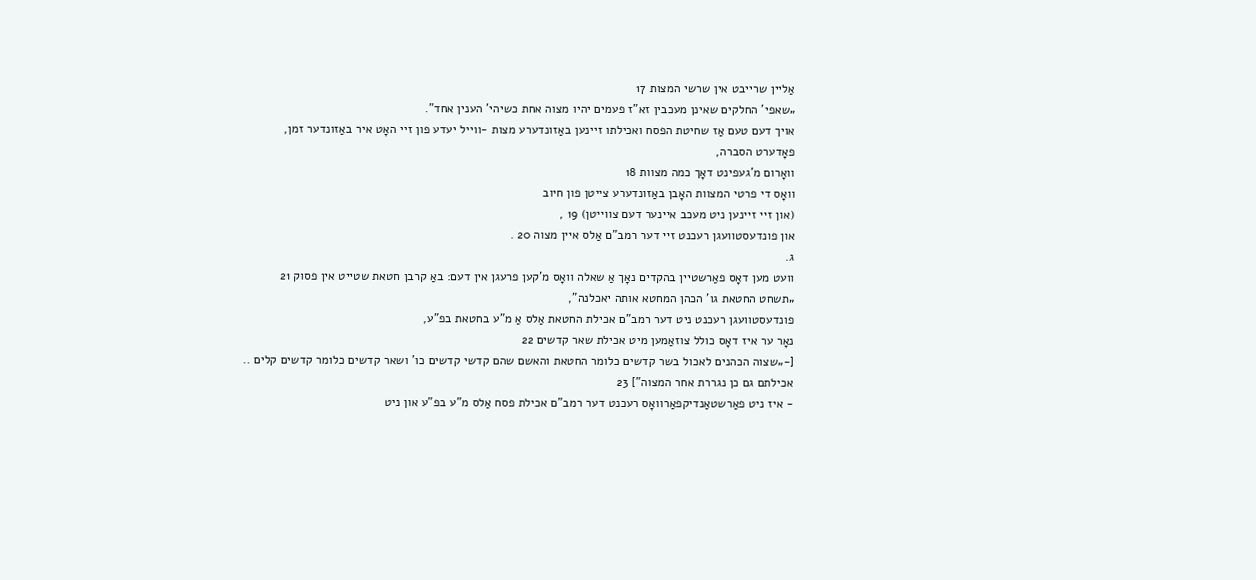אַליין שרייבט אין שרשי המצות 17
„שאפי’ החלקים שאינן מעכבין זא”ז פעמים יהיו מצוה אחת כשיהי’ הענין אחד”.
אויך דעם טעם אַז שחיטת הפסח ואכילתו זיינען באַזונדערע מצות -ווייל יעדע פון זיי האָט איר באַזונדער זמן,
פאָדערט הסברה,
וואָרום מ’געפינט דאָך כמה מצוות 18
וואָס די פרטי המצוות האָבן באַזונדערע צייטן פון חיוב
(און זיי זיינען ניט מעכב איינער דעם צווייטן) 19 ,
און פונדעסטוועגן רעכנט זיי דער רמב”ם אַלס איין מצוה 20 .
ג.
וועט מען דאָס פאַרשטיין בהקדים נאָך אַ שאלה וואָס מ’קען פרעגן אין דעם: באַ קרבן חטאת שטייט אין פסוק 21
„תשחט החטאת גו’ הכהן המחטא אותה יאכלנה”,
פונדעסטוועגן רעכנט ניט דער רמב”ם אכילת החטאת אַלס אַ מ”ע בחטאת בפ”ע,
נאָר ער איז דאָס כולל צוזאַמען מיט אכילת שאר קדשים 22
[-„שצוה הכהנים לאכול בשר קדשים כלומר החטאת והאשם שהם קדשי קדשים כו’ ושאר קדשים כלומר קדשים קלים ..
אכילתם גם כן נגררת אחר המצוה”] 23
- איז ניט פאַרשטאַנדיקפאַרוואָס רעכנט דער רמב”ם אכילת פסח אַלס מ”ע בפ”ע און ניט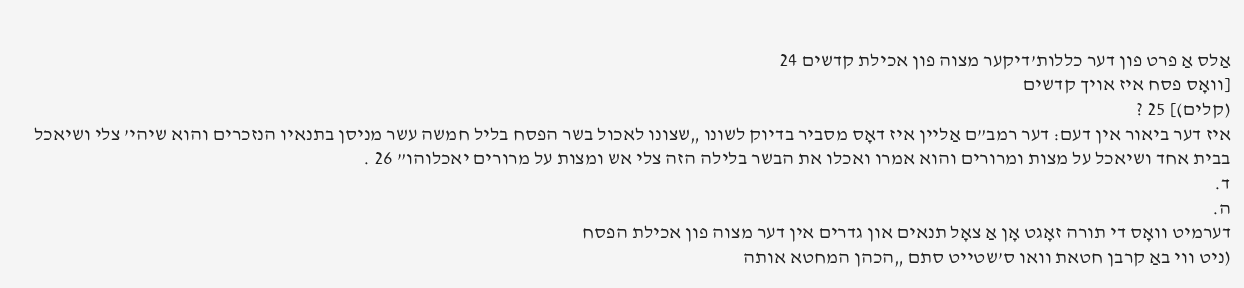אַלס אַ פרט פון דער כללות’דיקער מצוה פון אכילת קדשים 24
[וואָס פסח איז אויך קדשים
(קלים)] 25 ?
איז דער ביאור אין דעם: דער רמב”ם אַליין איז דאָס מסביר בדיוק לשונו „שצונו לאכול בשר הפסח בליל חמשה עשר מניסן בתנאיו הנזכרים והוא שיהי’ צלי ושיאכל בבית אחד ושיאכל על מצות ומרורים והוא אמרו ואכלו את הבשר בלילה הזה צלי אש ומצות על מרורים יאכלוהו” 26 .
ד.
ה.
דערמיט וואָס די תורה זאָגט אָן אַ צאָל תנאים און גדרים אין דער מצוה פון אכילת הפסח
(ניט ווי באַ קרבן חטאת וואו ס’שטייט סתם „הכהן המחטא אותה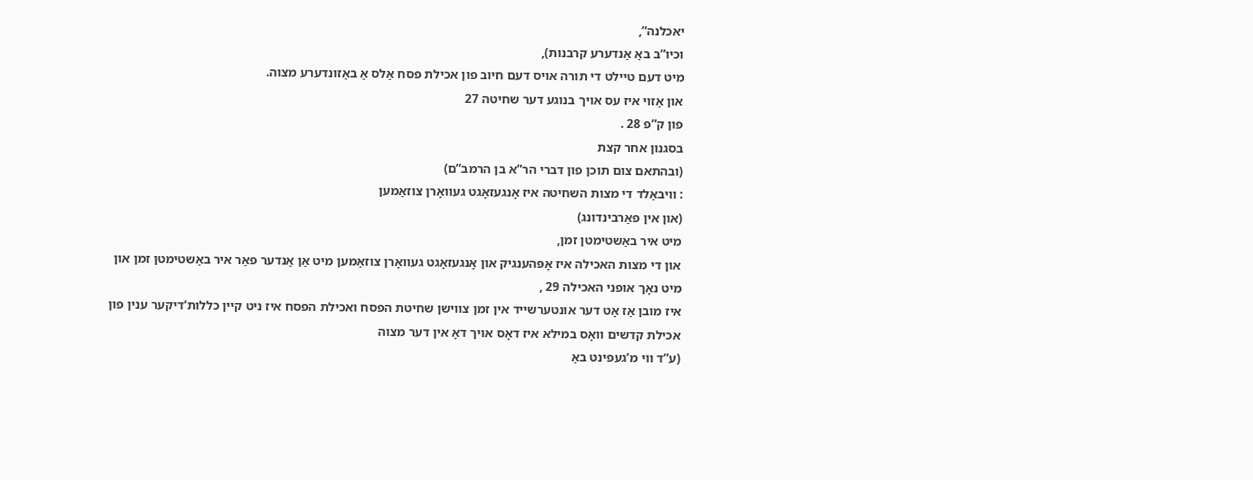יאכלנה”,
וכיו”ב באַ אַנדערע קרבנות),
מיט דעם טיילט די תורה אויס דעם חיוב פון אכילת פסח אַלס אַ באַזונדערע מצוה.
און אַזוי איז עס אויך בנוגע דער שחיטה 27
פון ק”פ 28 .
בסגנון אחר קצת
(ובהתאם צום תוכן פון דברי הר”א בן הרמב”ם)
: וויבאַלד די מצות השחיטה איז אָנגעזאָגט געוואָרן צוזאַמען
(און אין פאַרבינדונג)
מיט איר באַשטימטן זמן,
און די מצות האכילה איז אָפּהענגיק און אָנגעזאָגט געוואָרן צוזאַמען מיט אַן אַנדער פאַר איר באַשטימטן זמן און מיט נאָך אופני האכילה 29 ,
איז מובן אַז אָט דער אונטערשייד אין זמן צווישן שחיטת הפסח ואכילת הפסח איז ניט קיין כללות’דיקער ענין פון אכילת קדשים וואָס במילא איז דאָס אויך דאָ אין דער מצוה
(ע”ד ווי מ’געפינט באַ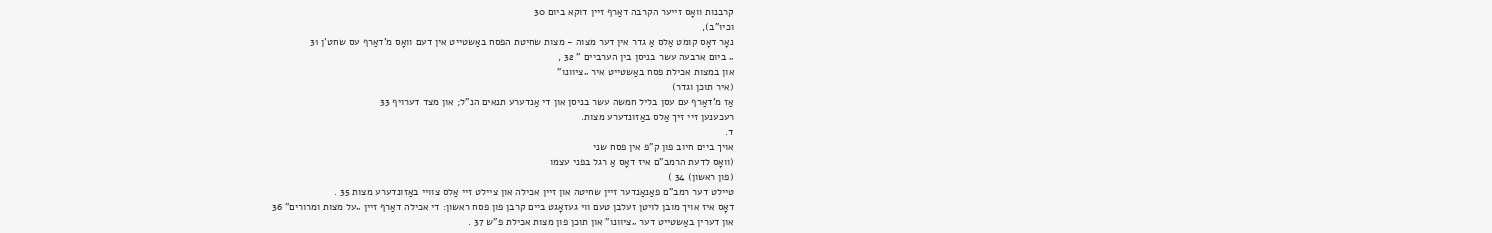קרבנות וואָס זייער הקרבה דאַרף זיין דוקא ביום 30
וכיו”ב),
נאָר דאָס קומט אַלס אַ גדר אין דער מצוה - מצות שחיטת הפסח באַשטייט אין דעם וואָס מ’דאַרף עס שחט’ן 31
„ ביום ארבעה עשר בניסן בין הערביים ” 32 ,
און במצות אכילת פסח באַשטייט איר „ציוונו”
(איר תוכן וגדר)
אַז מ’דאַרף עם עסן בליל חמשה עשר בניסן און די אַנדערע תנאים הנ”ל; און מצד דערויף 33
רעכענען זיי זיך אַלס באַזונדערע מצות.
ד.
אויך ביים חיוב פון ק”פ אין פסח שני
(וואָס לדעת הרמב”ם איז דאָס אַ רגל בפני עצמו
(פון ראשון) 34 )
טיילט דער רמב”ם פאַנאַנדער זיין שחיטה און זיין אכילה און ציילט זיי אַלס צוויי באַזונדערע מצות 35 .
דאָס איז אויך מובן לויטן זעלבן טעם ווי געזאָגט ביים קרבן פון פסח ראשון: די אכילה דאַרף זיין „על מצות ומרורים” 36
און דערין באַשטייט דער „ציוונו” און תוכן פון מצות אכילת פ”ש 37 .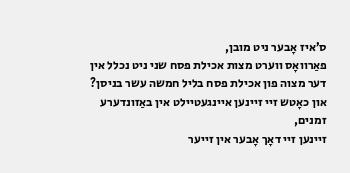ס’איז אָבער ניט מובן,
פאַרוואָס ווערט מצות אכילת פסח שני ניט נכלל אין דער מצוה פון אכילת פסח בליל חמשה עשר בניסן?
און כאָטש זיי זיינען איינגעטיילט אין באַזונדערע זמנים,
זיינען זיי דאָך אָבער אין זייער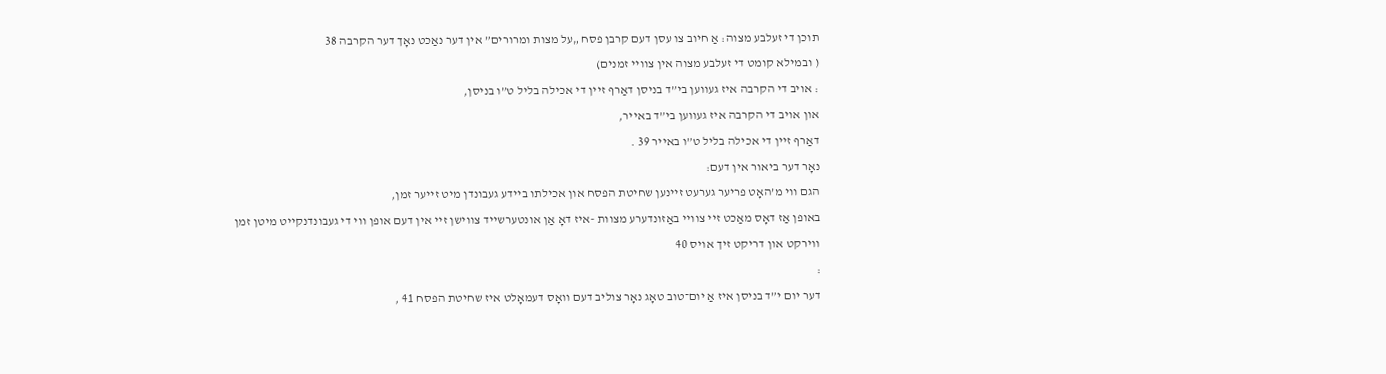תוכן די זעלבע מצוה: אַ חיוב צו עסן דעם קרבן פסח „על מצות ומרורים” אין דער נאַכט נאָך דער הקרבה 38
( ובמילא קומט די זעלבע מצוה אין צוויי זמנים)
: אויב די הקרבה איז געווען בי”ד בניסן דאַרף זיין די אכילה בליל ט”ו בניסן,
און אויב די הקרבה איז געווען בי”ד באייר,
דאַרף זיין די אכילה בליל ט”ו באייר 39 .
נאָר דער ביאור אין דעם:
הגם ווי מ’האָט פריער גערעט זיינען שחיטת הפסח און אכילתו ביידע געבונדן מיט זייער זמן,
באופן אַז דאָס מאַכט זיי צוויי באַזונדערע מצוות -איז דאָ אַן אונטערשייד צווישן זיי אין דעם אופן ווי די געבונדנקייט מיטן זמן ווירקט און דריקט זיך אויס 40
:
דער יום י”ד בניסן איז אַ יום־טוב טאָג נאָר צוליב דעם וואָס דעמאָלט איז שחיטת הפסח 41 ,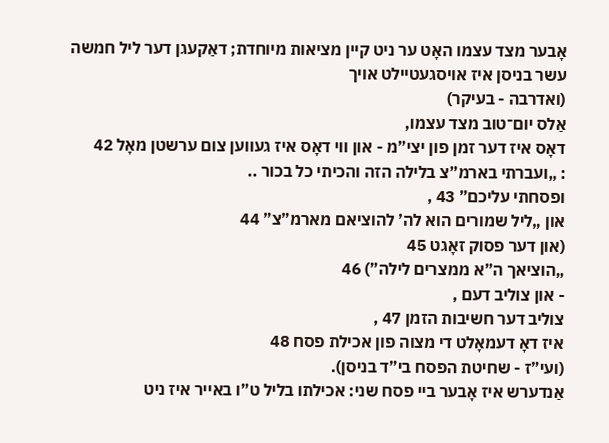אָבער מצד עצמו האָט ער ניט קיין מציאות מיוחדת; דאַקעגן דער ליל חמשה עשר בניסן איז אויסגעטיילט אויך
(ואדרבה - בעיקר)
אַלס יום־טוב מצד עצמו,
דאָס איז דער זמן פון יצי”מ - און ווי דאָס איז געווען צום ערשטן מאָל 42
: „ועברתי בארמ”צ בלילה הזה והכיתי כל בכור ..
ופסחתי עליכם” 43 ,
און „ליל שמורים הוא לה’ להוציאם מארמ”צ” 44
(און דער פסוק זאָגט 45
„הוציאך ה”א ממצרים לילה”) 46
- און צוליב דעם ,
צוליב דער חשיבות הזמן 47 ,
איז דאָ דעמאָלט די מצוה פון אכילת פסח 48
(ועי”ז - שחיטת הפסח בי”ד בניסן).
אַנדערש איז אָבער ביי פסח שני: אכילתו בליל ט”ו באייר איז ניט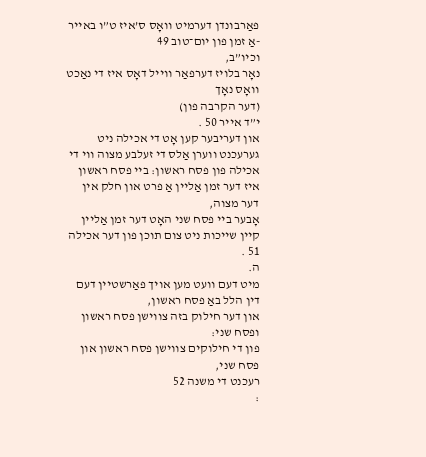פאַרבונדן דערמיט וואָס ס’איז ט”ו באייר -אַ זמן פון יום־טוב 49
וכיו”ב,
נאָר בלויז דערפאַר ווייל דאָס איז די נאַכט וואָס נאָך
(דער הקרבה פון)
י”ד אייר 50 .
און דעריבער קען אָט די אכילה ניט גערעכנט ווערן אַלס די זעלבע מצוה ווי די אכילה פון פסח ראשון: ביי פסח ראשון איז דער זמן אַליין אַ פרט און חלק אין דער מצוה,
אָבער ביי פסח שני האָט דער זמן אַליין קיין שייכות ניט צום תוכן פון דער אכילה 51 .
ה.
מיט דעם וועט מען אויך פאַרשטיין דעם דין הלל באַ פסח ראשון,
און דער חילוק בזה צווישן פסח ראשון ופסח שני:
פון די חילוקים צווישן פסח ראשון און פסח שני,
רעכנט די משנה 52
: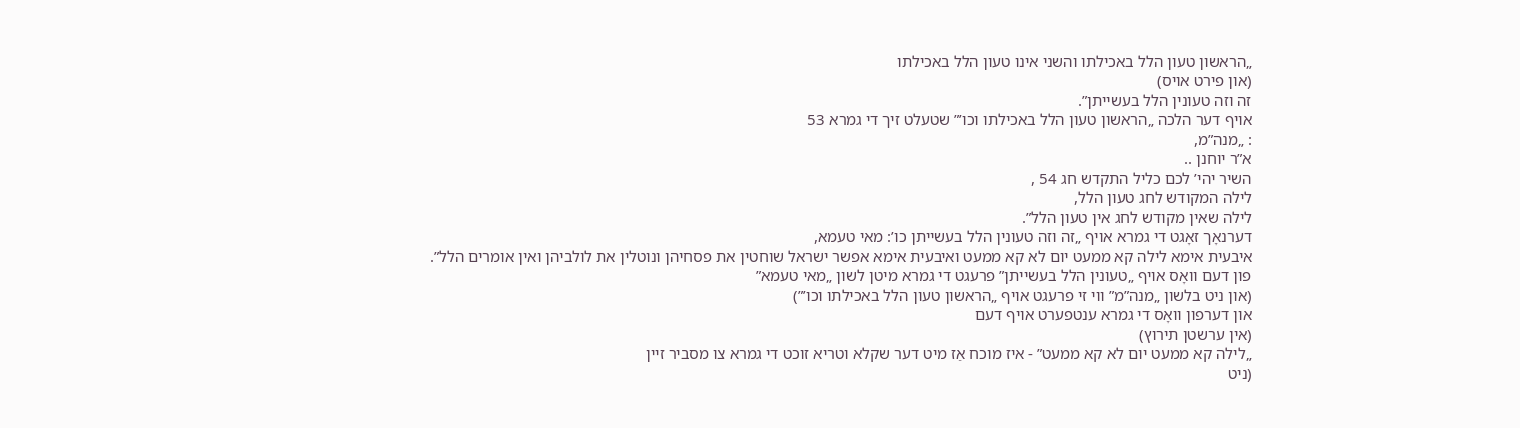„הראשון טעון הלל באכילתו והשני אינו טעון הלל באכילתו
(און פירט אויס)
זה וזה טעונין הלל בעשייתן”.
אויף דער הלכה „הראשון טעון הלל באכילתו וכו’” שטעלט זיך די גמרא 53
: „מנה”מ,
א”ר יוחנן ..
השיר יהי’ לכם כליל התקדש חג 54 ,
לילה המקודש לחג טעון הלל,
לילה שאין מקודש לחג אין טעון הלל”.
דערנאָך זאָגט די גמרא אויף „זה וזה טעונין הלל בעשייתן כו’: מאי טעמא,
איבעית אימא לילה קא ממעט יום לא קא ממעט ואיבעית אימא אפשר ישראל שוחטין את פסחיהן ונוטלין את לולביהן ואין אומרים הלל”.
פון דעם וואָס אויף „טעונין הלל בעשייתן” פרעגט די גמרא מיטן לשון „מאי טעמא”
(און ניט בלשון „מנה”מ” ווי זי פרעגט אויף „הראשון טעון הלל באכילתו וכו’”)
און דערפון וואָס די גמרא ענטפערט אויף דעם
(אין ערשטן תירוץ)
„לילה קא ממעט יום לא קא ממעט” - איז מוכח אַז מיט דער שקלא וטריא זוכט די גמרא צו מסביר זיין
(ניט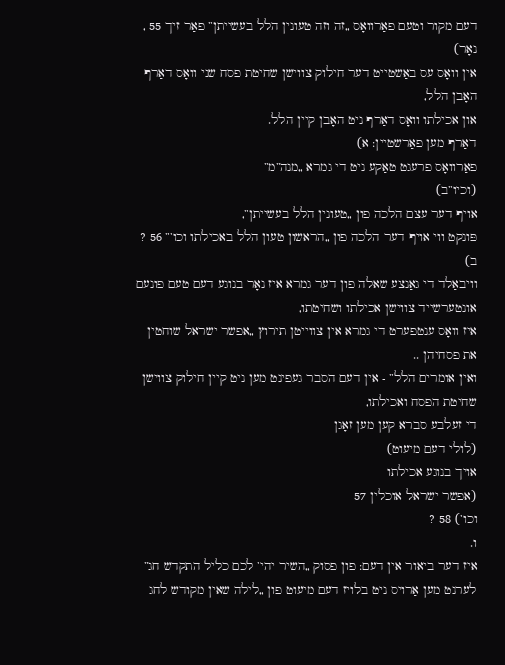דעם מקור וטעם פאַרוואָס „זה וזה טעונין הלל בעשייתן” פאַר זיך 55 ,
נאָר)
אין וואָס עס באַשטייט דער חילוק צווישן שחיטת פסח שני וואָס דאַרף האָבן הלל,
און אכילתו וואָס דאַרף ניט האָבן קיין הלל.
דאַרף מען פאַרשטיין: א)
פאַרוואָס פרעגט טאַקע ניט די גמרא „מנה”מ”
(וכיו”ב)
אויף דער עצם הלכה פון „טעונין הלל בעשייתן”,
פּונקט ווי אויף דער הלכה פון „הראשון טעון הלל באכילתו וכו’” 56 ?
ב)
וויבאַלד די גאַנצע שאלה פון דער גמרא איז נאָר בנוגע דעם טעם פונעם אונטערשייד צווישן אכילתו ושחיטתו,
איז וואָס ענטפערט די גמרא אין צווייטן תירוץ „אפשר ישראל שוחטין את פסחיהן ..
ואין אומרים הלל” - אין דעם הסבר געפינט מען ניט קיין חילוק צווישן שחיטת הפסח ואכילתו,
די זעלבע סברא קען מען זאָגן
(לולי דעם מיעוט)
אויך בנוגע אכילתו
(אפשר ישראל אוכלין 57
וכו’) 58 ?
ו.
איז דער ביאור אין דעם: פון פסוק „השיר יהי’ לכם כליל התקדש חג” לערנט מען אַרויס ניט בלויז דעם מיעוט פון „לילה שאין מקודש לחג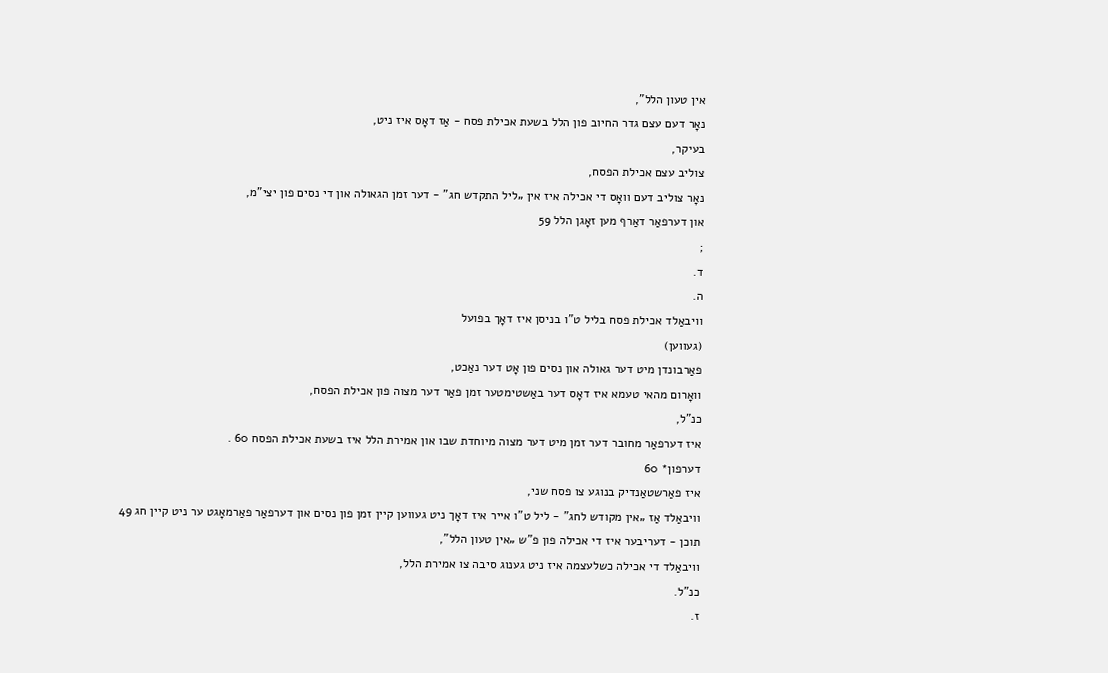אין טעון הלל”,
נאָר דעם עצם גדר החיוב פון הלל בשעת אכילת פסח - אַז דאָס איז ניט,
בעיקר,
צוליב עצם אכילת הפסח,
נאָר צוליב דעם וואָס די אכילה איז אין „ליל התקדש חג” - דער זמן הגאולה און די נסים פון יצי”מ,
און דערפאַר דאַרף מען זאָגן הלל 59
;
ד.
ה.
וויבאַלד אכילת פסח בליל ט”ו בניסן איז דאָך בפועל
(געווען)
פאַרבונדן מיט דער גאולה און נסים פון אָט דער נאַכט,
וואָרום מהאי טעמא איז דאָס דער באַשטימטער זמן פאַר דער מצוה פון אכילת הפסח,
כנ”ל,
איז דערפאַר מחובר דער זמן מיט דער מצוה מיוחדת שבו און אמירת הלל איז בשעת אכילת הפסח 60 .
דערפון* 60
איז פאַרשטאַנדיק בנוגע צו פסח שני,
וויבאַלד אַז „אין מקודש לחג” - ליל ט”ו אייר איז דאָך ניט געווען קיין זמן פון נסים און דערפאַר פאַרמאָגט ער ניט קיין חג 49
תוכן - דעריבער איז די אכילה פון פ”ש „אין טעון הלל”,
וויבאַלד די אכילה כשלעצמה איז ניט גענוג סיבה צו אמירת הלל,
כנ”ל.
ז.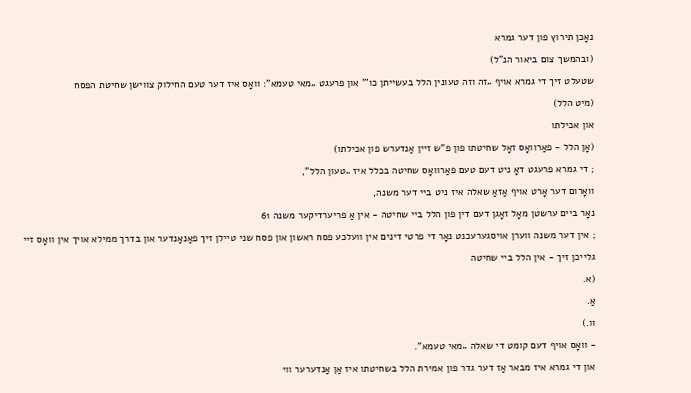נאָכן תירוץ פון דער גמרא
(ובהמשך צום ביאור הנ”ל)
שטעלט זיך די גמרא אויף „זה וזה טעונין הלל בעשייתן כו’” און פרעגט „מאי טעמא”: וואָס איז דער טעם החילוק צווישן שחיטת הפסח
(מיט הלל)
און אכילתו
(אָן הלל - פאַרוואָס זאָל שחיטתו פון פ”ש זיין אַנדערש פון אכילתו)
; די גמרא פרעגט דאָ ניט דעם טעם פאַרוואָס שחיטה בכלל איז „טעון הלל”,
וואָרום דער אָרט אויף אַזאַ שאלה איז ניט ביי דער משנה,
נאָר ביים ערשטן מאָל זאָגן דעם דין פון הלל ביי שחיטה - אין אַ פריערדיקער משנה 61
; אין דער משנה ווערן אויסגערעכנט נאָר די פרטי דינים אין וועלכע פסח ראשון און פסח שני טיילן זיך פאַנאַנדער און בדרך ממילא אויך אין וואָס זיי גלייכן זיך - אין הלל ביי שחיטה
(א.
אַ.
וו.)
- וואָס אויף דעם קומט די שאלה „מאי טעמא”.
און די גמרא איז מבאר אַז דער גדר פון אמירת הלל בשחיטתו איז אַן אַנדערער ווי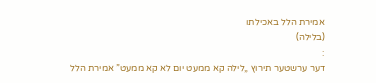אמירת הלל באכילתו
(בלילה)
:
דער ערשטער תירוץ „לילה קא ממעט יום לא קא ממעט” אמירת הלל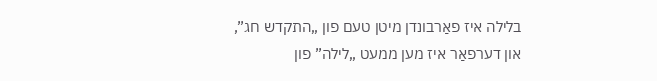בלילה איז פאַרבונדן מיטן טעם פון „התקדש חג”,
און דערפאַר איז מען ממעט „לילה” פון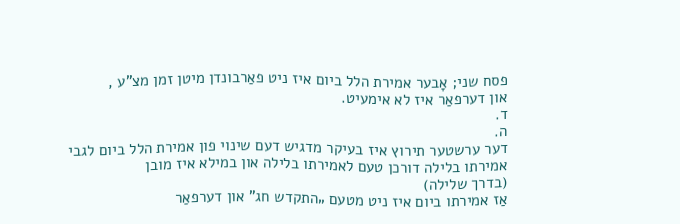פסח שני; אָבער אמירת הלל ביום איז ניט פאַרבונדן מיטן זמן מצ”ע ,
און דערפאַר איז לא אימעיט.
ד.
ה.
דער ערשטער תירוץ איז בעיקר מדגיש דעם שינוי פון אמירת הלל ביום לגבי אמירתו בלילה דורכן טעם לאמירתו בלילה און במילא איז מובן
(בדרך שלילה)
אַז אמירתו ביום איז ניט מטעם „התקדש חג” און דערפאַר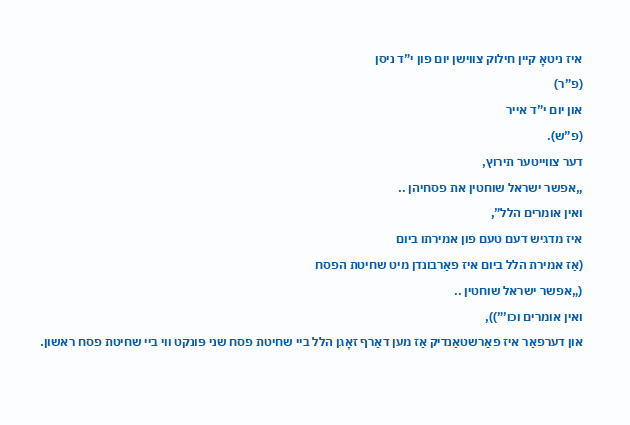איז ניטאָ קיין חילוק צווישן יום פון י”ד ניסן
(פ”ר)
און יום י”ד אייר
(פ”ש).
דער צווייטער תירוץ,
„אפשר ישראל שוחטין את פסחיהן ..
ואין אומרים הלל”,
איז מדגיש דעם טעם פון אמירתו ביום
(אַז אמירת הלל ביום איז פאַרבונדן מיט שחיטת הפסח
(„אפשר ישראל שוחטין ..
ואין אומרים וכו’”)),
און דערפאַר איז פאַרשטאַנדיק אַז מען דאַרף זאָגן הלל ביי שחיטת פסח שני פּונקט ווי ביי שחיטת פסח ראשון.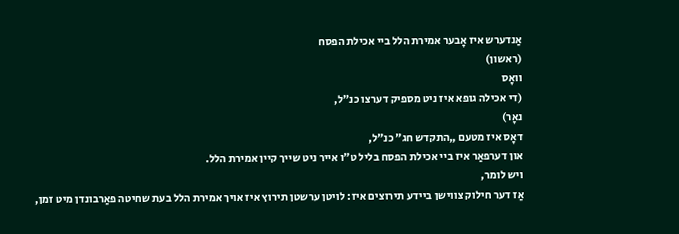אַנדערש איז אָבער אמירת הלל ביי אכילת הפסח
(ראשון)
וואָס
(די אכילה גופא איז ניט מספיק דערצו כנ”ל,
נאָר)
דאָס איז מטעם „התקדש חג” כנ”ל,
און דערפאַר איז ביי אכילת הפסח בליל ט”ו אייר ניט שייך קיין אמירת הלל.
ויש לומר,
אַז דער חילוק צווישן ביידע תירוצים איז: לויטן ערשטן תירוץ איז אויך אמירת הלל בעת שחיטה פאַרבונדן מיט זמן,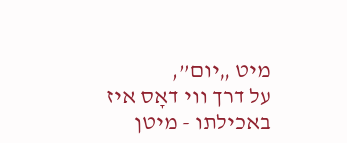מיט „יום”,
על דרך ווי דאָס איז באכילתו - מיטן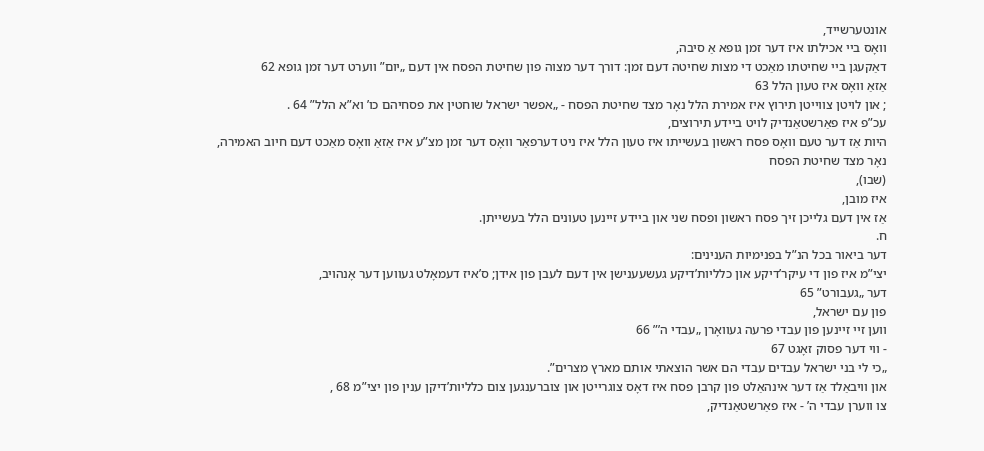אונטערשייד,
וואָס ביי אכילתו איז דער זמן גופא אַ סיבה,
דאַקעגן ביי שחיטתו מאַכט די מצות שחיטה דעם זמן: דורך דער מצוה פון שחיטת הפסח אין דעם „יום” ווערט דער זמן גופא 62
אַזאַ וואָס איז טעון הלל 63
; און לויטן צווייטן תירוץ איז אמירת הלל נאָר מצד שחיטת הפסח - „אפשר ישראל שוחטין את פסחיהם כו’ וא”א הלל” 64 .
עכ”פ איז פאַרשטאַנדיק לויט ביידע תירוצים,
היות אַז דער טעם וואָס פסח ראשון בעשייתו איז טעון הלל איז ניט דערפאַר וואָס דער זמן מצ”ע איז אַזאַ וואָס מאַכט דעם חיוב האמירה,
נאָר מצד שחיטת הפסח
(שבו),
איז מובן,
אַז אין דעם גלייכן זיך פסח ראשון ופסח שני און ביידע זיינען טעונים הלל בעשייתן.
ח.
דער ביאור בכל הנ”ל בפנימיות הענינים:
יצי”מ איז פון די עיקר’דיקע און כלליות’דיקע געשעענישן אין דעם לעבן פון אידן; ס’איז דעמאָלט געווען דער אָנהויב,
דער „געבורט” 65
פון עם ישראל,
ווען זיי זיינען פון עבדי פרעה געוואָרן „עבדי ה’” 66
- ווי דער פסוק זאָגט 67
„כי לי בני ישראל עבדים עבדי הם אשר הוצאתי אותם מארץ מצרים”.
און וויבאַלד אַז דער אינהאַלט פון קרבן פסח איז דאָס צוגרייטן און צוברענגען צום כלליות’דיקן ענין פון יצי”מ 68 ,
צו ווערן עבדי ה’ - איז פאַרשטאַנדיק,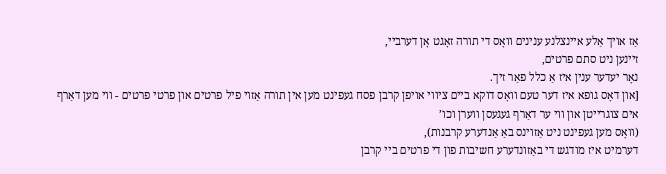אַז אויך אַלע איינצלנע ענינים וואָס די תורה זאָגט אָן דערביי,
זיינען ניט סתם פרטים,
נאָר יעדער ענין איז אַ כלל פאַר זיך.
[און דאָס גופא איז דער טעם וואָס דוקא ביים ציווי אויפן קרבן פסח געפינט מען אין תורה אַזוי פיל פרטים און פרטי פרטים - ווי מען דאַרף אים צוגרייטן און ווי ער דאַרף געגעסן ווערן וכו’
(וואָס מען געפינט ניט אַזוינס באַ אַנדערע קרבנות),
דערמיט איז מודגש די באַזונדערע חשיבות פון די פרטים ביי קרבן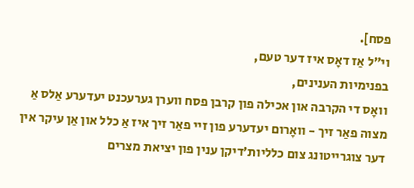פסח].
וי”ל אַז דאָס איז דער טעם,
בפנימיות הענינים,
וואָס די הקרבה און אכילה פון קרבן פסח ווערן גערעכנט יעדערע אַלס אַ מצוה פאַר זיך - וואָרום יעדערע פון זיי פאַר זיך איז אַ כלל און אַן עיקר אין דער צוגרייטונג צום כלליות’דיקן ענין פון יציאת מצרים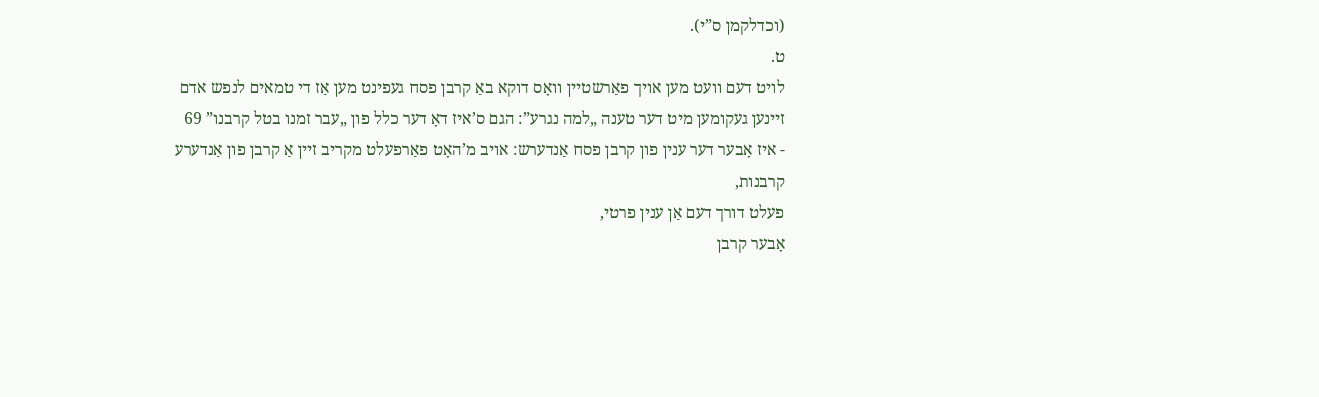(וכדלקמן ס”י).
ט.
לויט דעם וועט מען אויך פאַרשטיין וואָס דוקא באַ קרבן פסח געפינט מען אַז די טמאים לנפש אדם זיינען געקומען מיט דער טענה „למה נגרע”: הגם ס’איז דאָ דער כלל פון „עבר זמנו בטל קרבנו” 69
- איז אָבער דער ענין פון קרבן פסח אַנדערש: אויב מ’האָט פאַרפעלט מקריב זיין אַ קרבן פון אַנדערע קרבנות,
פעלט דורך דעם אַן ענין פרטי,
אָבער קרבן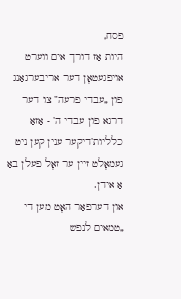פסח,
היות אַז דורך אים ווערט אויפגעטאָן דער אריבערגאַנג פון „עבדי פרעה” צו דער דרגא פון עבדי ה’ - אַזאַ כלליות’דיקער ענין קען ניט געמאָלט זיין ער זאָל פעלן באַ אַ אידן.
און דערפאַר האָט מען די „טמאים לנפש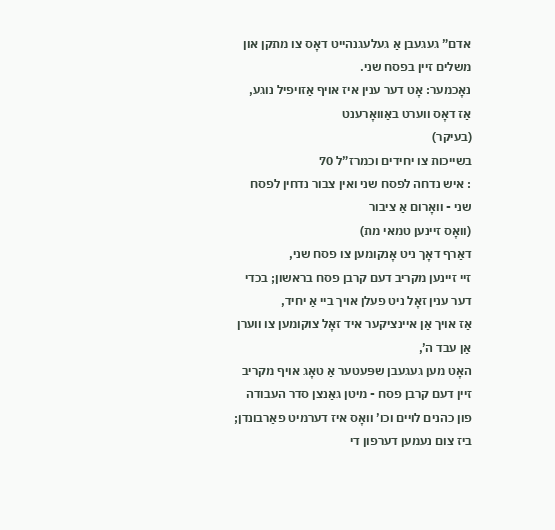אדם” געגעבן אַ געלעגנהייט דאָס צו מתקן און משלים זיין בפסח שני.
נאָכמער: אָט דער ענין איז אויף אַזויפיל נוגע,
אַז דאָס ווערט באַוואָרענט
(בעיקר)
בשייכות צו יחידים וכמרז”ל 70
: איש נדחה לפסח שני ואין צבור נדחין לפסח שני - וואָרום אַ ציבור
(וואָס זיינען טמאי מת)
דאַרף דאָך ניט אָנקומען צו פסח שני,
זיי זיינען מקריב דעם קרבן פסח בראשון; בכדי דער ענין זאָל ניט פעלן אויך ביי אַ יחיד,
אַז אויך אַן איינציקער איד זאָל צוקומען צו ווערן אַן עבד ה’,
האָט מען געגעבן שפּעטער אַ טאָג אויף מקריב זיין דעם קרבן פסח - מיטן גאַנצן סדר העבודה פון כהנים לויים וכו’ וואָס איז דערמיט פאַרבונדן; ביז צום נעמען דערפון די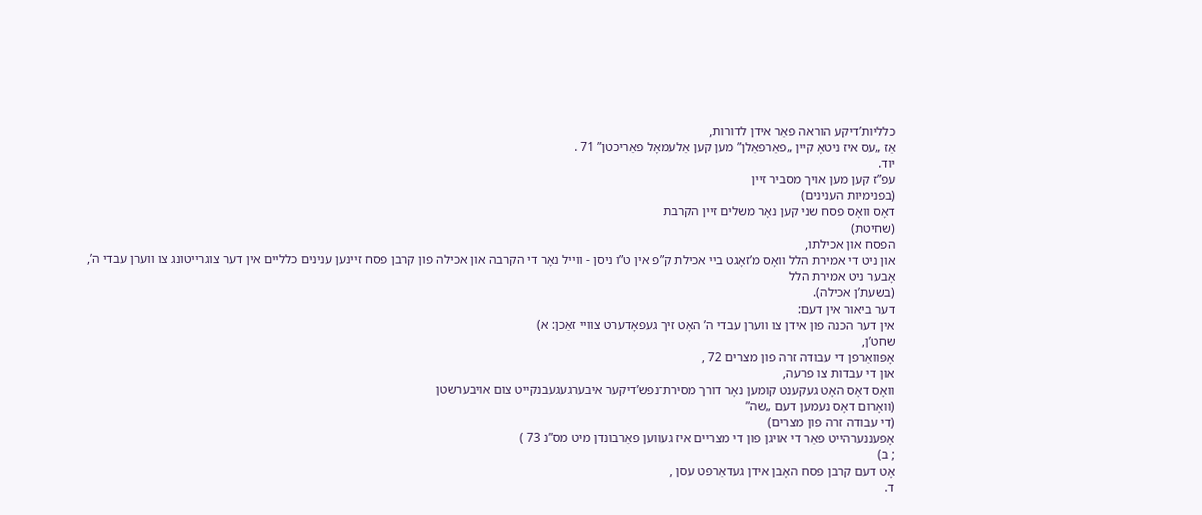כלליות’דיקע הוראה פאַר אידן לדורות,
אַז „עס איז ניטאָ קיין „פאַרפאַלן” מען קען אַלעמאָל פאַריכטן” 71 .
יוד.
עפ”ז קען מען אויך מסביר זיין
(בפנימיות הענינים)
דאָס וואָס פסח שני קען נאָר משלים זיין הקרבת
(שחיטת)
הפסח און אכילתו,
און ניט די אמירת הלל וואָס מ’זאָגט ביי אכילת ק”פ אין ט”ו ניסן - ווייל נאָר די הקרבה און אכילה פון קרבן פסח זיינען ענינים כלליים אין דער צוגרייטונג צו ווערן עבדי ה’,
אָבער ניט אמירת הלל
(בשעת’ן אכילה).
דער ביאור אין דעם:
אין דער הכנה פון אידן צו ווערן עבדי ה’ האָט זיך געפאָדערט צוויי זאַכן: א)
שחט’ן,
אָפּוואַרפן די עבודה זרה פון מצרים 72 ,
און די עבדות צו פרעה,
וואָס דאָס האָט געקענט קומען נאָר דורך מסירת־נפש’דיקער איבערגעגעבנקייט צום אויבערשטן
(וואָרום דאָס נעמען דעם „שה”
(די עבודה זרה פון מצרים)
אָפעננערהייט פאַר די אויגן פון די מצריים איז געווען פאַרבונדן מיט מס”נ 73 )
; ב)
אָט דעם קרבן פסח האָבן אידן געדאַרפט עסן ,
ד.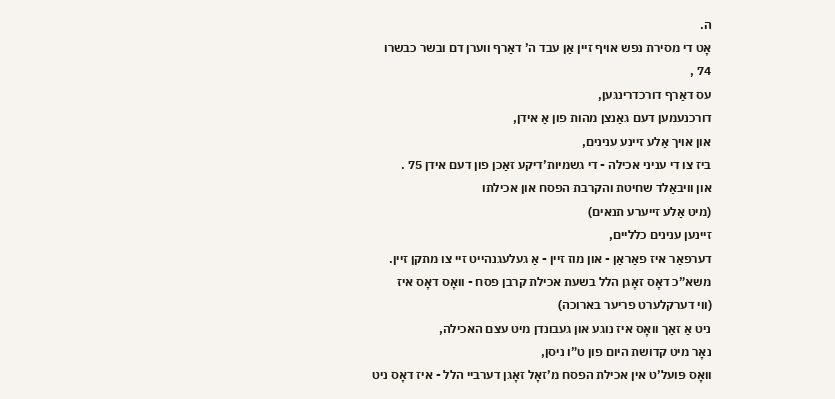ה.
אָט די מסירת נפש אויף זיין אַן עבד ה’ דאַרף ווערן דם ובשר כבשרו 74 ,
עס דאַרף דורכדרינגען,
דורכנעמען דעם גאַנצן מהות פון אַ אידן,
און אויך אַלע זיינע ענינים,
ביז צו די עניני אכילה - די גשמיות’דיקע זאַכן פון דעם אידן 75 .
און וויבאַלד שחיטת והקרבת הפסח און אכילתו
(מיט אַלע זייערע תנאים)
זיינען ענינים כלליים,
דערפאַר איז פאַראַן - און מוז זיין - אַ געלעגנהייט זיי צו מתקן זיין.
משא”כ דאָס זאָגן הלל בשעת אכילת קרבן פסח - וואָס דאָס איז
(ווי דערקלערט פריער בארוכה)
ניט אַ זאַך וואָס איז נוגע און געבונדן מיט עצם האכילה,
נאָר מיט קדושת היום פון ט”ו ניסן,
וואָס פּועל’ט אין אכילת הפסח מ’זאָל זאָגן דערביי הלל - איז דאָס ניט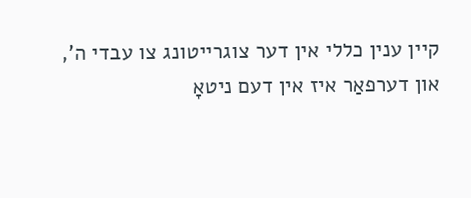קיין ענין כללי אין דער צוגרייטונג צו עבדי ה’,
און דערפאַר איז אין דעם ניטאָ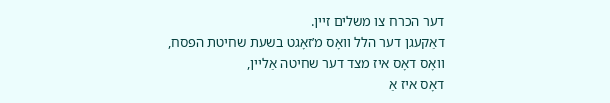דער הכרח צו משלים זיין.
דאַקעגן דער הלל וואָס מ’זאָגט בשעת שחיטת הפסח,
וואָס דאָס איז מצד דער שחיטה אַליין,
דאָס איז אַ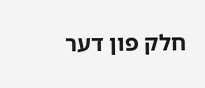חלק פון דער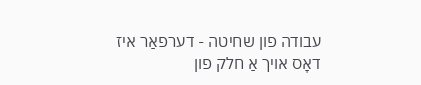עבודה פון שחיטה - דערפאַר איז דאָס אויך אַ חלק פון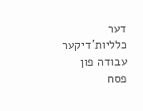דער כלליות’דיקער עבודה פון פסח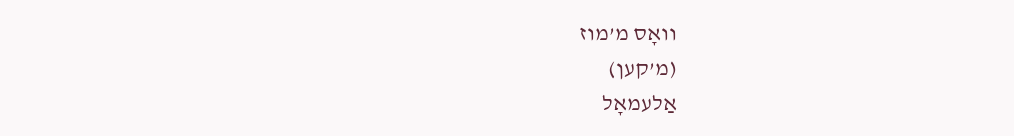וואָס מ’מוז
(מ’קען)
אַלעמאָל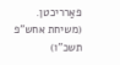פאַרריכטן.
(משיחת אחש”פ תשכ”ו)